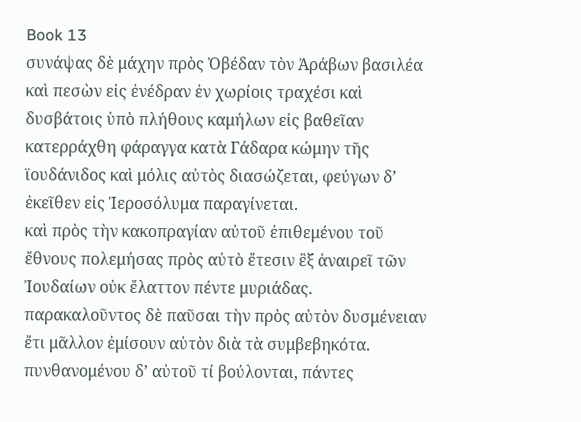Book 13
συνάψας δὲ μάχην πρὸς Ὀβέδαν τὸν Ἀράβων βασιλέα καὶ πεσὼν εἰς ἐνέδραν ἐν χωρίοις τραχέσι καὶ δυσβάτοις ὑπὸ πλήθους καμήλων εἰς βαθεῖαν κατερράχθη φάραγγα κατὰ Γάδαρα κώμην τῆς ϊουδάνιδος καὶ μόλις αὐτὸς διασώζεται, φεύγων δʼ ἐκεῖθεν εἰς Ἱεροσόλυμα παραγίνεται.
καὶ πρὸς τὴν κακοπραγίαν αὐτοῦ ἐπιθεμένου τοῦ ἔθνους πολεμήσας πρὸς αὐτὸ ἔτεσιν ἓξ ἀναιρεῖ τῶν Ἰουδαίων οὐκ ἔλαττον πέντε μυριάδας. παρακαλοῦντος δὲ παῦσαι τὴν πρὸς αὐτὸν δυσμένειαν ἔτι μᾶλλον ἐμίσουν αὐτὸν διὰ τὰ συμβεβηκότα. πυνθανομένου δʼ αὐτοῦ τί βούλονται, πάντες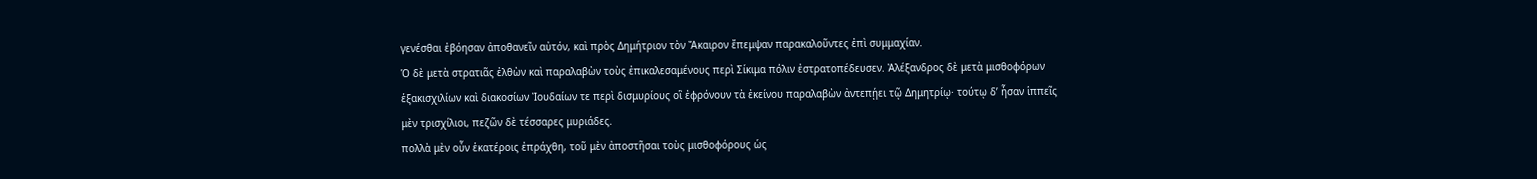γενέσθαι ἐβόησαν ἀποθανεῖν αὐτόν, καὶ πρὸς Δημήτριον τὸν Ἄκαιρον ἔπεμψαν παρακαλοῦντες ἐπὶ συμμαχίαν.
Ὁ δὲ μετὰ στρατιᾶς ἐλθὼν καὶ παραλαβὼν τοὺς ἐπικαλεσαμένους περὶ Σίκιμα πόλιν ἐστρατοπέδευσεν. Ἀλέξανδρος δὲ μετὰ μισθοφόρων ἑξακισχιλίων καὶ διακοσίων Ἰουδαίων τε περὶ δισμυρίους οἳ ἐφρόνουν τὰ ἐκείνου παραλαβὼν ἀντεπῄει τῷ Δημητρίῳ· τούτῳ δʼ ἦσαν ἱππεῖς μὲν τρισχίλιοι, πεζῶν δὲ τέσσαρες μυριάδες.
πολλὰ μὲν οὖν ἑκατέροις ἐπράχθη, τοῦ μὲν ἀποστῆσαι τοὺς μισθοφόρους ὡς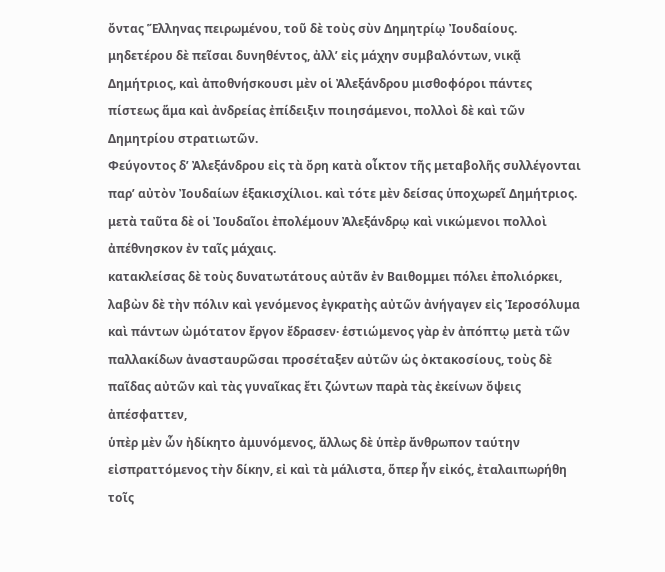ὄντας Ἕλληνας πειρωμένου, τοῦ δὲ τοὺς σὺν Δημητρίῳ Ἰουδαίους. μηδετέρου δὲ πεῖσαι δυνηθέντος, ἀλλʼ εἰς μάχην συμβαλόντων, νικᾷ Δημήτριος, καὶ ἀποθνήσκουσι μὲν οἱ Ἀλεξάνδρου μισθοφόροι πάντες πίστεως ἅμα καὶ ἀνδρείας ἐπίδειξιν ποιησάμενοι, πολλοὶ δὲ καὶ τῶν Δημητρίου στρατιωτῶν.
Φεύγοντος δʼ Ἀλεξάνδρου εἰς τὰ ὄρη κατὰ οἶκτον τῆς μεταβολῆς συλλέγονται παρʼ αὐτὸν Ἰουδαίων ἑξακισχίλιοι. καὶ τότε μὲν δείσας ὑποχωρεῖ Δημήτριος. μετὰ ταῦτα δὲ οἱ Ἰουδαῖοι ἐπολέμουν Ἀλεξάνδρῳ καὶ νικώμενοι πολλοὶ ἀπέθνησκον ἐν ταῖς μάχαις.
κατακλείσας δὲ τοὺς δυνατωτάτους αὐτᾶν ἐν Βαιθομμει πόλει ἐπολιόρκει, λαβὼν δὲ τὴν πόλιν καὶ γενόμενος ἐγκρατὴς αὐτῶν ἀνήγαγεν εἰς Ἱεροσόλυμα καὶ πάντων ὠμότατον ἔργον ἔδρασεν· ἑστιώμενος γὰρ ἐν ἀπόπτῳ μετὰ τῶν παλλακίδων ἀνασταυρῶσαι προσέταξεν αὐτῶν ὡς ὀκτακοσίους, τοὺς δὲ παῖδας αὐτῶν καὶ τὰς γυναῖκας ἔτι ζώντων παρὰ τὰς ἐκείνων ὄψεις ἀπέσφαττεν,
ὑπὲρ μὲν ὧν ἠδίκητο ἀμυνόμενος, ἄλλως δὲ ὑπὲρ ἄνθρωπον ταύτην εἰσπραττόμενος τὴν δίκην, εἰ καὶ τὰ μάλιστα, ὅπερ ἦν εἰκός, ἐταλαιπωρήθη τοῖς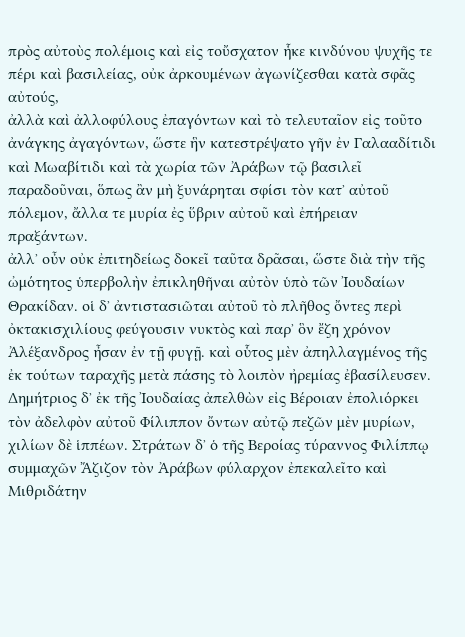πρὸς αὐτοὺς πολέμοις καὶ εἰς τοὔσχατον ἧκε κινδύνου ψυχῆς τε πέρι καὶ βασιλείας, οὐκ ἀρκουμένων ἀγωνίζεσθαι κατὰ σφᾶς αὐτούς,
ἀλλὰ καὶ ἀλλοφύλους ἐπαγόντων καὶ τὸ τελευταῖον εἰς τοῦτο ἀνάγκης ἀγαγόντων, ὥστε ἣν κατεστρέψατο γῆν ἐν Γαλααδίτιδι καὶ Μωαβίτιδι καὶ τὰ χωρία τῶν Ἀράβων τῷ βασιλεῖ παραδοῦναι, ὅπως ἂν μὴ ξυνάρηται σφίσι τὸν κατʼ αὐτοῦ πόλεμον, ἄλλα τε μυρία ἐς ὕβριν αὐτοῦ καὶ ἐπήρειαν πραξάντων.
ἀλλʼ οὖν οὐκ ἐπιτηδείως δοκεῖ ταῦτα δρᾶσαι, ὥστε διὰ τὴν τῆς ὠμότητος ὑπερβολὴν ἐπικληθῆναι αὐτὸν ὑπὸ τῶν Ἰουδαίων Θρακίδαν. οἱ δʼ ἀντιστασιῶται αὐτοῦ τὸ πλῆθος ὄντες περὶ ὀκτακισχιλίους φεύγουσιν νυκτὸς καὶ παρʼ ὃν ἔζη χρόνον Ἀλέξανδρος ἦσαν ἐν τῇ φυγῇ. καὶ οὗτος μὲν ἀπηλλαγμένος τῆς ἐκ τούτων ταραχῆς μετὰ πάσης τὸ λοιπὸν ἠρεμίας ἐβασίλευσεν.
Δημήτριος δʼ ἐκ τῆς Ἰουδαίας ἀπελθὼν εἰς Βέροιαν ἐπολιόρκει τὸν ἀδελφὸν αὐτοῦ Φίλιππον ὄντων αὐτῷ πεζῶν μὲν μυρίων, χιλίων δὲ ἱππέων. Στράτων δʼ ὁ τῆς Βεροίας τύραννος Φιλίππῳ συμμαχῶν Ἄζιζον τὸν Ἀράβων φύλαρχον ἐπεκαλεῖτο καὶ Μιθριδάτην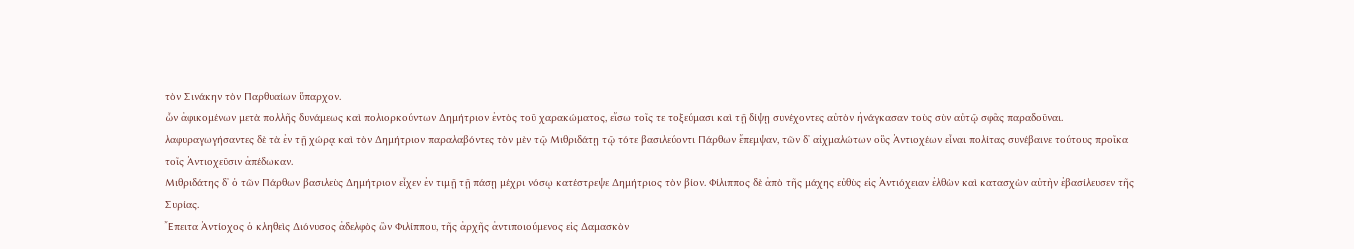τὸν Σινάκην τὸν Παρθυαίων ὕπαρχον.
ὧν ἀφικομένων μετὰ πολλῆς δυνάμεως καὶ πολιορκούντων Δημήτριον ἐντὸς τοῦ χαρακώματος, εἴσω τοῖς τε τοξεύμασι καὶ τῇ δίψῃ συνέχοντες αὐτὸν ἠνάγκασαν τοὺς σὺν αὐτῷ σφᾶς παραδοῦναι. λαφυραγωγήσαντες δὲ τὰ ἐν τῇ χώρᾳ καὶ τὸν Δημήτριον παραλαβόντες τὸν μὲν τῷ Μιθριδάτῃ τῷ τότε βασιλεύοντι Πάρθων ἔπεμψαν, τῶν δʼ αἰχμαλώτων οὓς Ἀντιοχέων εἶναι πολίτας συνέβαινε τούτους προῖκα τοῖς Ἀντιοχεῦσιν ἀπέδωκαν.
Μιθριδάτης δʼ ὁ τῶν Πάρθων βασιλεὺς Δημήτριον εἶχεν ἐν τιμῇ τῇ πάσῃ μέχρι νόσῳ κατέστρεψε Δημήτριος τὸν βίον. Φίλιππος δὲ ἀπὸ τῆς μάχης εὐθὺς εἰς Ἀντιόχειαν ἐλθὼν καὶ κατασχὼν αὐτὴν ἐβασίλευσεν τῆς Συρίας.
Ἔπειτα Ἀντίοχος ὁ κληθεὶς Διόνυσος ἀδελφὸς ὢν Φιλίππου, τῆς ἀρχῆς ἀντιποιούμενος εἰς Δαμασκὸν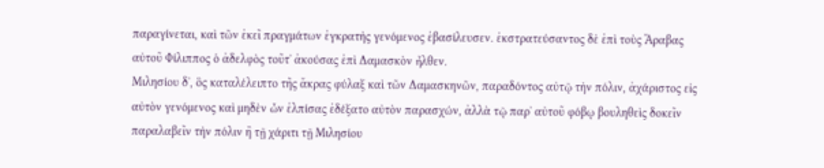παραγίνεται, καὶ τῶν ἐκεῖ πραγμάτων ἐγκρατὴς γενόμενος ἐβασίλευσεν. ἐκστρατεύσαντος δὲ ἐπὶ τοὺς Ἄραβας αὐτοῦ Φίλιππος ὁ ἀδελφὸς τοῦτʼ ἀκούσας ἐπὶ Δαμασκὸν ἦλθεν.
Μιλησίου δʼ, ὃς καταλέλειπτο τῆς ἄκρας φύλαξ καὶ τῶν Δαμασκηνῶν, παραδόντος αὐτῷ τὴν πόλιν, ἀχάριστος εἰς αὐτὸν γενόμενος καὶ μηδὲν ὧν ἐλπίσας ἐδέξατο αὐτὸν παρασχών, ἀλλὰ τῷ παρʼ αὐτοῦ φόβῳ βουληθεὶς δοκεῖν παραλαβεῖν τὴν πόλιν ἢ τῇ χάριτι τῇ Μιλησίου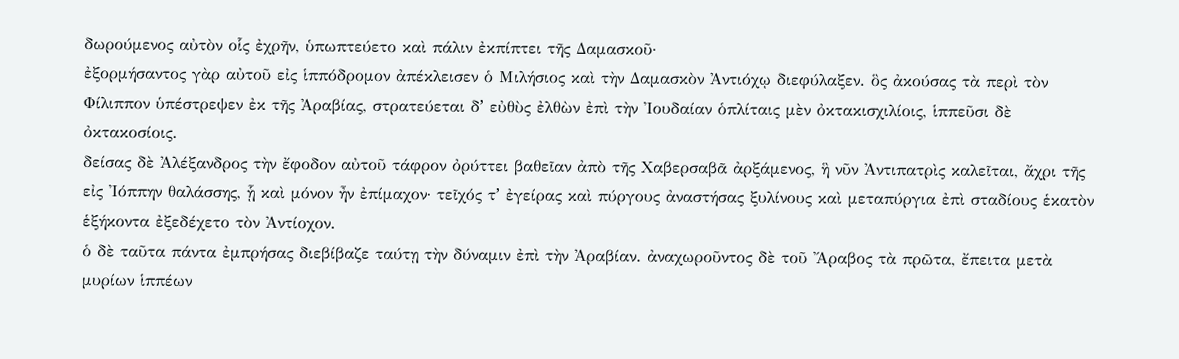δωρούμενος αὐτὸν οἷς ἐχρῆν, ὑπωπτεύετο καὶ πάλιν ἐκπίπτει τῆς Δαμασκοῦ·
ἐξορμήσαντος γὰρ αὐτοῦ εἰς ἱππόδρομον ἀπέκλεισεν ὁ Μιλήσιος καὶ τὴν Δαμασκὸν Ἀντιόχῳ διεφύλαξεν. ὃς ἀκούσας τὰ περὶ τὸν Φίλιππον ὑπέστρεψεν ἐκ τῆς Ἀραβίας, στρατεύεται δʼ εὐθὺς ἐλθὼν ἐπὶ τὴν Ἰουδαίαν ὁπλίταις μὲν ὀκτακισχιλίοις, ἱππεῦσι δὲ ὀκτακοσίοις.
δείσας δὲ Ἀλέξανδρος τὴν ἔφοδον αὐτοῦ τάφρον ὀρύττει βαθεῖαν ἀπὸ τῆς Χαβερσαβᾶ ἀρξάμενος, ἣ νῦν Ἀντιπατρὶς καλεῖται, ἄχρι τῆς εἰς Ἰόππην θαλάσσης, ᾗ καὶ μόνον ἦν ἐπίμαχον· τεῖχός τʼ ἐγείρας καὶ πύργους ἀναστήσας ξυλίνους καὶ μεταπύργια ἐπὶ σταδίους ἑκατὸν ἑξήκοντα ἐξεδέχετο τὸν Ἀντίοχον.
ὁ δὲ ταῦτα πάντα ἐμπρήσας διεβίβαζε ταύτῃ τὴν δύναμιν ἐπὶ τὴν Ἀραβίαν. ἀναχωροῦντος δὲ τοῦ Ἄραβος τὰ πρῶτα, ἔπειτα μετὰ μυρίων ἱππέων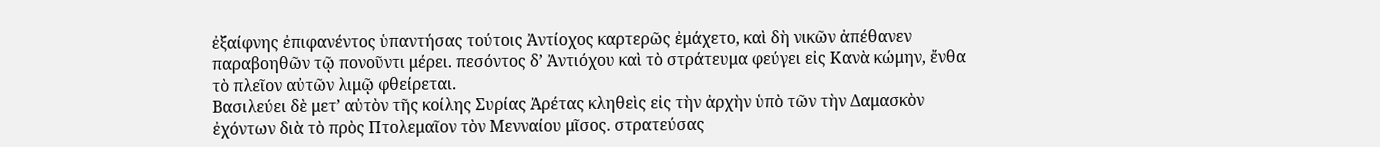ἐξαίφνης ἐπιφανέντος ὑπαντήσας τούτοις Ἀντίοχος καρτερῶς ἐμάχετο, καὶ δὴ νικῶν ἀπέθανεν παραβοηθῶν τῷ πονοῦντι μέρει. πεσόντος δʼ Ἀντιόχου καὶ τὸ στράτευμα φεύγει εἰς Κανὰ κώμην, ἔνθα τὸ πλεῖον αὐτῶν λιμῷ φθείρεται.
Βασιλεύει δὲ μετʼ αὐτὸν τῆς κοίλης Συρίας Ἀρέτας κληθεὶς εἰς τὴν ἀρχὴν ὑπὸ τῶν τὴν Δαμασκὸν ἐχόντων διὰ τὸ πρὸς Πτολεμαῖον τὸν Μενναίου μῖσος. στρατεύσας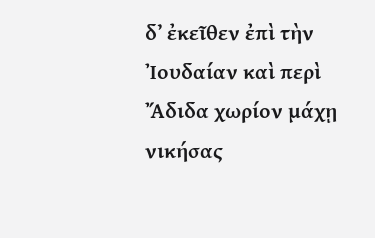δʼ ἐκεῖθεν ἐπὶ τὴν Ἰουδαίαν καὶ περὶ Ἄδιδα χωρίον μάχῃ νικήσας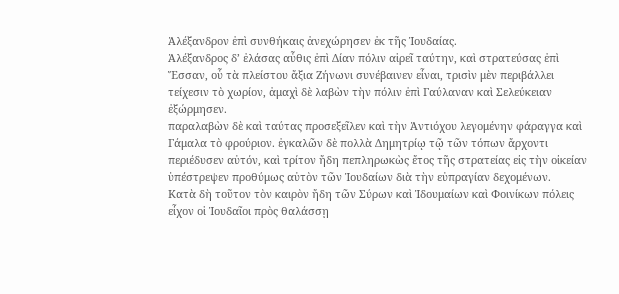Ἀλέξανδρον ἐπὶ συνθήκαις ἀνεχώρησεν ἐκ τῆς Ἰουδαίας.
Ἀλέξανδρος δʼ ἐλάσας αὖθις ἐπὶ Δίαν πόλιν αἱρεῖ ταύτην, καὶ στρατεύσας ἐπὶ Ἔσσαν, οὗ τὰ πλείστου ἄξια Ζήνωνι συνέβαινεν εἶναι, τρισὶν μὲν περιβάλλει τείχεσιν τὸ χωρίον, ἀμαχὶ δὲ λαβὼν τὴν πόλιν ἐπὶ Γαύλαναν καὶ Σελεύκειαν ἐξώρμησεν.
παραλαβὼν δὲ καὶ ταύτας προσεξεῖλεν καὶ τὴν Ἀντιόχου λεγομένην φάραγγα καὶ Γάμαλα τὸ φρούριον. ἐγκαλῶν δὲ πολλὰ Δημητρίῳ τῷ τῶν τόπων ἄρχοντι περιέδυσεν αὐτόν, καὶ τρίτον ἤδη πεπληρωκὼς ἔτος τῆς στρατείας εἰς τὴν οἰκείαν ὑπέστρεψεν προθύμως αὐτὸν τῶν Ἰουδαίων διὰ τὴν εὐπραγίαν δεχομένων.
Κατὰ δὴ τοῦτον τὸν καιρὸν ἤδη τῶν Σύρων καὶ Ἰδουμαίων καὶ Φοινίκων πόλεις εἶχον οἱ Ἰουδαῖοι πρὸς θαλάσσῃ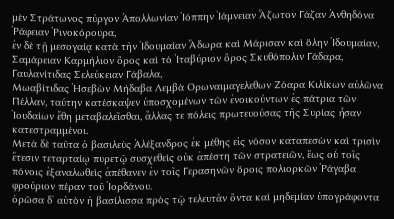μὲν Στράτωνος πύργον Ἀπολλωνίαν Ἰόππην Ἰάμνειαν Ἄζωτον Γάζαν Ἀνθηδόνα Ῥάφειαν Ῥινοκόρουρα,
ἐν δὲ τῇ μεσογαίᾳ κατὰ τὴν Ἰδουμαίαν Ἄδωρα καὶ Μάρισαν καὶ ὅλην Ἰδουμαίαν, Σαμάρειαν Καρμήλιον ὄρος καὶ τὸ Ἰταβύριον ὄρος Σκυθόπολιν Γάδαρα, Γαυλανίτιδας Σελεύκειαν Γάβαλα,
Μωαβίτιδας Ἠσεβὼν Μήδαβα Λεμβὰ Ορωναιμαγελεθων Ζόαρα Κιλίκων αὐλῶνα Πέλλαν, ταύτην κατέσκαψεν ὑποσχομένων τῶν ἐνοικούντων ἐς πάτρια τῶν Ἰουδαίων ἔθη μεταβαλεῖσθαι, ἄλλας τε πόλεις πρωτευούσας τῆς Συρίας ἦσαν κατεστραμμένοι.
Μετὰ δὲ ταῦτα ὁ βασιλεὺς Ἀλέξανδρος ἐκ μέθης εἰς νόσον καταπεσὼν καὶ τρισὶν ἔτεσιν τεταρταίῳ πυρετῷ συσχεθεὶς οὐκ ἀπέστη τῶν στρατειῶν, ἕως οὗ τοῖς πόνοις ἐξαναλωθεὶς ἀπέθανεν ἐν τοῖς Γερασηνῶν ὅροις πολιορκῶν Ῥάγαβα φρούριον πέραν τοῦ Ἰορδάνου.
ὁρῶσα δʼ αὐτὸν ἡ βασίλισσα πρὸς τῷ τελευτᾶν ὄντα καὶ μηδεμίαν ὑπογράφοντα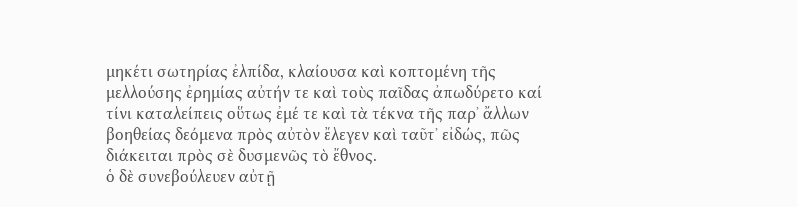μηκέτι σωτηρίας ἐλπίδα, κλαίουσα καὶ κοπτομένη τῆς μελλούσης ἐρημίας αὐτήν τε καὶ τοὺς παῖδας ἀπωδύρετο καί τίνι καταλείπεις οὕτως ἐμέ τε καὶ τὰ τέκνα τῆς παρʼ ἄλλων βοηθείας δεόμενα πρὸς αὐτὸν ἔλεγεν καὶ ταῦτʼ εἰδώς, πῶς διάκειται πρὸς σὲ δυσμενῶς τὸ ἔθνος.
ὁ δὲ συνεβούλευεν αὐτῇ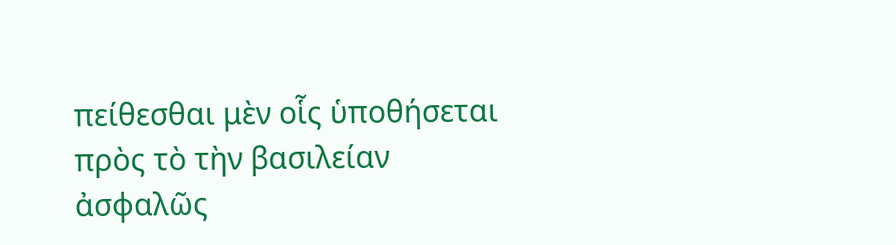πείθεσθαι μὲν οἷς ὑποθήσεται πρὸς τὸ τὴν βασιλείαν ἀσφαλῶς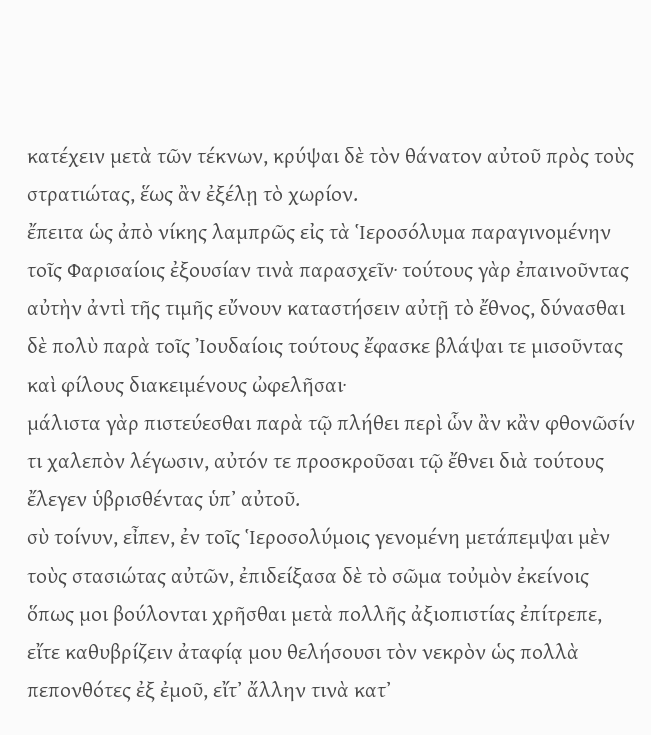κατέχειν μετὰ τῶν τέκνων, κρύψαι δὲ τὸν θάνατον αὐτοῦ πρὸς τοὺς στρατιώτας, ἕως ἂν ἐξέλῃ τὸ χωρίον.
ἔπειτα ὡς ἀπὸ νίκης λαμπρῶς εἰς τὰ Ἱεροσόλυμα παραγινομένην τοῖς Φαρισαίοις ἐξουσίαν τινὰ παρασχεῖν· τούτους γὰρ ἐπαινοῦντας αὐτὴν ἀντὶ τῆς τιμῆς εὔνουν καταστήσειν αὐτῇ τὸ ἔθνος, δύνασθαι δὲ πολὺ παρὰ τοῖς Ἰουδαίοις τούτους ἔφασκε βλάψαι τε μισοῦντας καὶ φίλους διακειμένους ὠφελῆσαι·
μάλιστα γὰρ πιστεύεσθαι παρὰ τῷ πλήθει περὶ ὧν ἂν κἂν φθονῶσίν τι χαλεπὸν λέγωσιν, αὐτόν τε προσκροῦσαι τῷ ἔθνει διὰ τούτους ἔλεγεν ὑβρισθέντας ὑπʼ αὐτοῦ.
σὺ τοίνυν, εἶπεν, ἐν τοῖς Ἱεροσολύμοις γενομένη μετάπεμψαι μὲν τοὺς στασιώτας αὐτῶν, ἐπιδείξασα δὲ τὸ σῶμα τοὐμὸν ἐκείνοις ὅπως μοι βούλονται χρῆσθαι μετὰ πολλῆς ἀξιοπιστίας ἐπίτρεπε, εἴτε καθυβρίζειν ἀταφίᾳ μου θελήσουσι τὸν νεκρὸν ὡς πολλὰ πεπονθότες ἐξ ἐμοῦ, εἴτʼ ἄλλην τινὰ κατʼ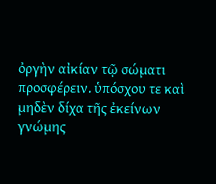ὀργὴν αἰκίαν τῷ σώματι προσφέρειν. ὑπόσχου τε καὶ μηδὲν δίχα τῆς ἐκείνων γνώμης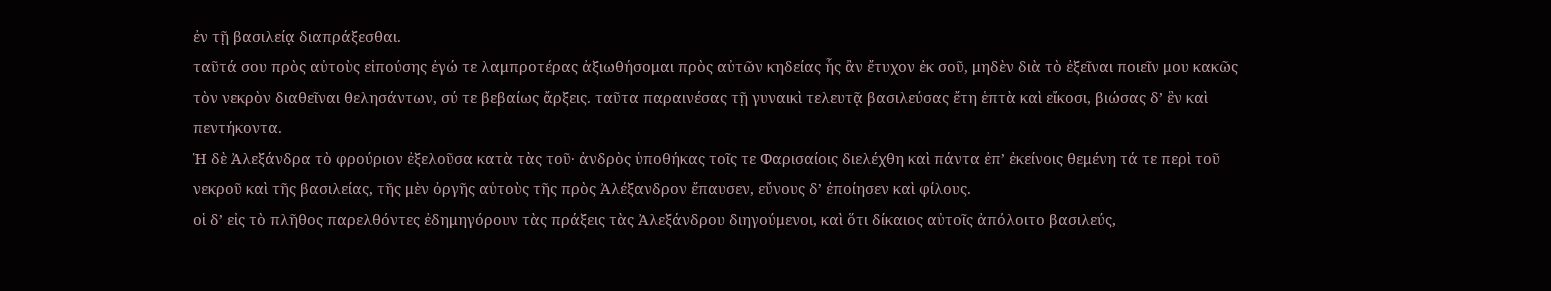ἐν τῇ βασιλείᾳ διαπράξεσθαι.
ταῦτά σου πρὸς αὐτοὺς εἰπούσης ἐγώ τε λαμπροτέρας ἀξιωθήσομαι πρὸς αὐτῶν κηδείας ἧς ἂν ἔτυχον ἐκ σοῦ, μηδὲν διὰ τὸ ἐξεῖναι ποιεῖν μου κακῶς τὸν νεκρὸν διαθεῖναι θελησάντων, σύ τε βεβαίως ἄρξεις. ταῦτα παραινέσας τῇ γυναικὶ τελευτᾷ βασιλεύσας ἔτη ἑπτὰ καὶ εἴκοσι, βιώσας δʼ ἓν καὶ πεντήκοντα.
Ἡ δὲ Ἀλεξάνδρα τὸ φρούριον ἐξελοῦσα κατὰ τὰς τοῦ· ἀνδρὸς ὑποθήκας τοῖς τε Φαρισαίοις διελέχθη καὶ πάντα ἐπʼ ἐκείνοις θεμένη τά τε περὶ τοῦ νεκροῦ καὶ τῆς βασιλείας, τῆς μὲν ὀργῆς αὐτοὺς τῆς πρὸς Ἀλέξανδρον ἔπαυσεν, εὔνους δʼ ἐποίησεν καὶ φίλους.
οἱ δʼ εἰς τὸ πλῆθος παρελθόντες ἐδημηγόρουν τὰς πράξεις τὰς Ἀλεξάνδρου διηγούμενοι, καὶ ὅτι δίκαιος αὐτοῖς ἀπόλοιτο βασιλεύς,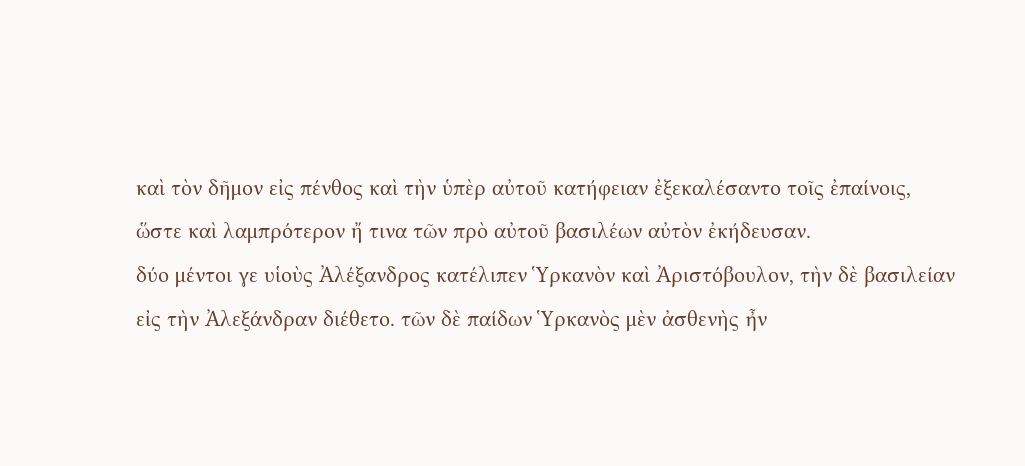καὶ τὸν δῆμον εἰς πένθος καὶ τὴν ὑπὲρ αὐτοῦ κατήφειαν ἐξεκαλέσαντο τοῖς ἐπαίνοις, ὥστε καὶ λαμπρότερον ἤ τινα τῶν πρὸ αὐτοῦ βασιλέων αὐτὸν ἐκήδευσαν.
δύο μέντοι γε υἱοὺς Ἀλέξανδρος κατέλιπεν Ὑρκανὸν καὶ Ἀριστόβουλον, τὴν δὲ βασιλείαν εἰς τὴν Ἀλεξάνδραν διέθετο. τῶν δὲ παίδων Ὑρκανὸς μὲν ἀσθενὴς ἦν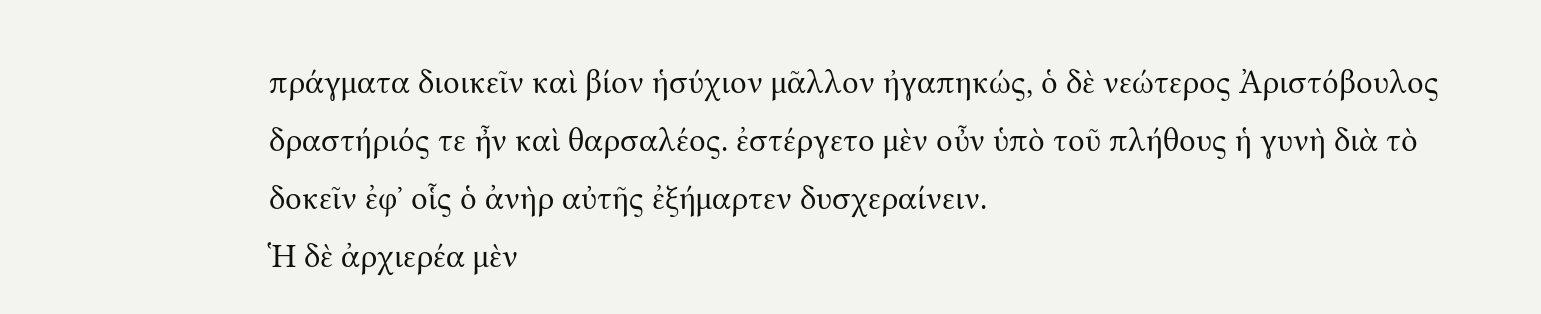πράγματα διοικεῖν καὶ βίον ἡσύχιον μᾶλλον ἠγαπηκώς, ὁ δὲ νεώτερος Ἀριστόβουλος δραστήριός τε ἦν καὶ θαρσαλέος. ἐστέργετο μὲν οὖν ὑπὸ τοῦ πλήθους ἡ γυνὴ διὰ τὸ δοκεῖν ἐφʼ οἷς ὁ ἀνὴρ αὐτῆς ἐξήμαρτεν δυσχεραίνειν.
Ἡ δὲ ἀρχιερέα μὲν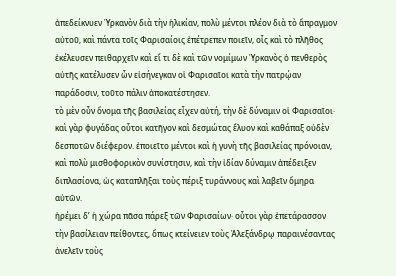ἀπεδείκνυεν Ὑρκανὸν διὰ τὴν ἡλικίαν, πολὺ μέντοι πλέον διὰ τὸ ἄπραγμον αὐτοῦ, καὶ πάντα τοῖς Φαρισαίοις ἐπέτρεπεν ποιεῖν, οἷς καὶ τὸ πλῆθος ἐκέλευσεν πειθαρχεῖν καὶ εἴ τι δὲ καὶ τῶν νομίμων Ὑρκανὸς ὁ πενθερὸς αὐτῆς κατέλυσεν ὧν εἰσήνεγκαν οἱ Φαρισαῖοι κατὰ τὴν πατρῴαν παράδοσιν, τοῦτο πάλιν ἀποκατέστησεν.
τὸ μὲν οὖν ὄνομα τῆς βασιλείας εἶχεν αὐτή, τὴν δὲ δύναμιν οἱ Φαρισαῖοι· καὶ γὰρ φυγάδας οὗτοι κατῆγον καὶ δεσμώτας ἔλυον καὶ καθάπαξ οὐδὲν δεσποτῶν διέφερον. ἐποιεῖτο μέντοι καὶ ἡ γυνὴ τῆς βασιλείας πρόνοιαν, καὶ πολὺ μισθοφορικὸν συνίστησιν, καὶ τὴν ἰδίαν δύναμιν ἀπέδειξεν διπλασίονα, ὡς καταπλῆξαι τοὺς πέριξ τυράννους καὶ λαβεῖν ὅμηρα αὐτῶν.
ἠρέμει δʼ ἡ χώρα πᾶσα πάρεξ τῶν Φαρισαίων· οὗτοι γὰρ ἐπετάρασσον τὴν βασίλειαν πείθοντες, ὅπως κτείνειεν τοὺς Ἀλεξάνδρῳ παραινέσαντας ἀνελεῖν τοὺς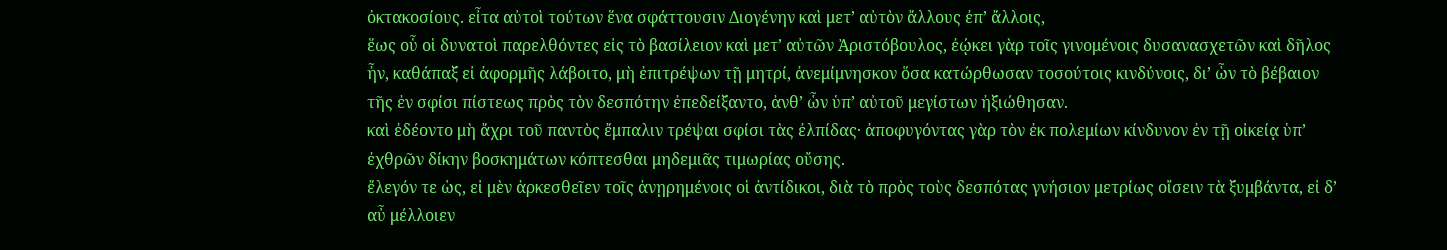ὀκτακοσίους. εἶτα αὐτοὶ τούτων ἕνα σφάττουσιν Διογένην καὶ μετʼ αὐτὸν ἄλλους ἐπʼ ἄλλοις,
ἕως οὗ οἱ δυνατοὶ παρελθόντες εἰς τὸ βασίλειον καὶ μετʼ αὐτῶν Ἀριστόβουλος, ἐῴκει γὰρ τοῖς γινομένοις δυσανασχετῶν καὶ δῆλος ἦν, καθάπαξ εἰ ἀφορμῆς λάβοιτο, μὴ ἐπιτρέψων τῇ μητρί, ἀνεμίμνησκον ὅσα κατώρθωσαν τοσούτοις κινδύνοις, διʼ ὧν τὸ βέβαιον τῆς ἐν σφίσι πίστεως πρὸς τὸν δεσπότην ἐπεδείξαντο, ἀνθʼ ὧν ὑπʼ αὐτοῦ μεγίστων ἠξιώθησαν.
καὶ ἐδέοντο μὴ ἄχρι τοῦ παντὸς ἔμπαλιν τρέψαι σφίσι τὰς ἐλπίδας· ἀποφυγόντας γὰρ τὸν ἐκ πολεμίων κίνδυνον ἐν τῇ οἰκείᾳ ὑπʼ ἐχθρῶν δίκην βοσκημάτων κόπτεσθαι μηδεμιᾶς τιμωρίας οὔσης.
ἔλεγόν τε ὡς, εἰ μὲν ἀρκεσθεῖεν τοῖς ἀνῃρημένοις οἱ ἀντίδικοι, διὰ τὸ πρὸς τοὺς δεσπότας γνήσιον μετρίως οἴσειν τὰ ξυμβάντα, εἰ δʼ αὖ μέλλοιεν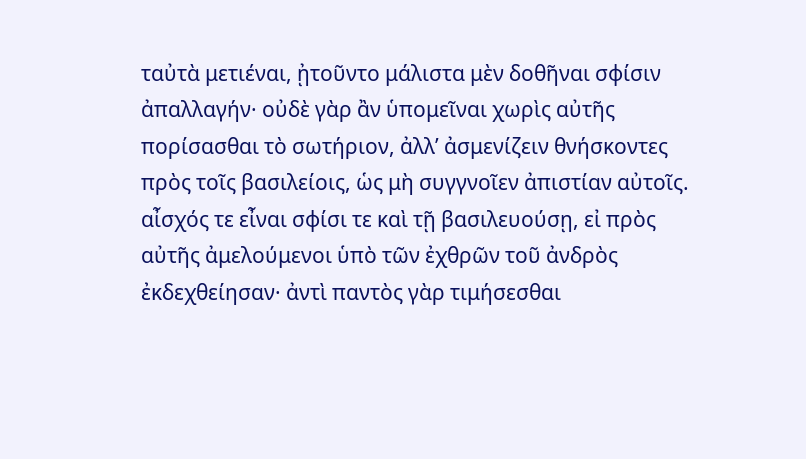ταὐτὰ μετιέναι, ᾐτοῦντο μάλιστα μὲν δοθῆναι σφίσιν ἀπαλλαγήν· οὐδὲ γὰρ ἂν ὑπομεῖναι χωρὶς αὐτῆς πορίσασθαι τὸ σωτήριον, ἀλλʼ ἀσμενίζειν θνήσκοντες πρὸς τοῖς βασιλείοις, ὡς μὴ συγγνοῖεν ἀπιστίαν αὐτοῖς.
αἶσχός τε εἶναι σφίσι τε καὶ τῇ βασιλευούσῃ, εἰ πρὸς αὐτῆς ἀμελούμενοι ὑπὸ τῶν ἐχθρῶν τοῦ ἀνδρὸς ἐκδεχθείησαν· ἀντὶ παντὸς γὰρ τιμήσεσθαι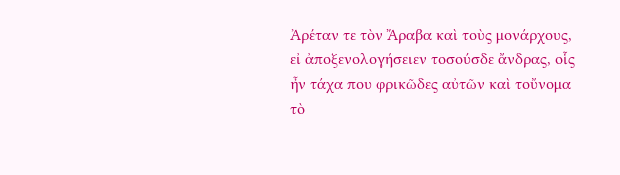Ἀρέταν τε τὸν Ἄραβα καὶ τοὺς μονάρχους, εἰ ἀποξενολογήσειεν τοσούσδε ἄνδρας, οἷς ἦν τάχα που φρικῶδες αὐτῶν καὶ τοὔνομα τὸ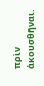πρὶν ἀκουσθῆναι.